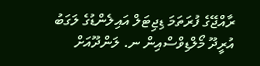ރާއްޖޭގެ ފުރަތަމަ ޑިޖިޓަލް އައިލެންޑުގެ ލަގަބު އުރީދޫ މޯލްޑިވްސްއިން ނ. ލަންދޫއަށް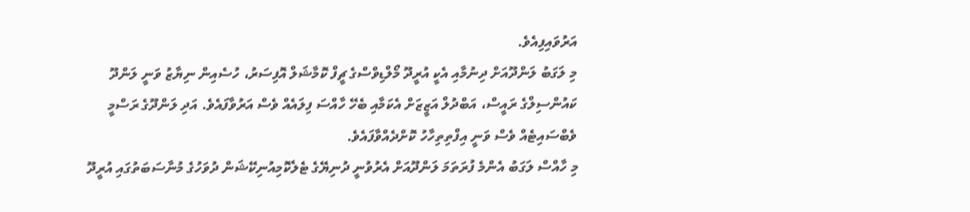އަރުވައިފިއެވެ.
މި ލަގަބު ލަންދޫއަށް ދިނުމާއި އެކީ އުރީދޫ މޯލްޑިވްސްގެ ޗީފް ކޮމާޝަލް އޮފިސަރު، ހުސެއިން ނިޔާޒު ވަނީ ލަންދޫ ކައުންސިލްގެ ރައީސް، އަބްދުލް އަޒީޒަށް އެކަމާއި ބެހޭ ހާއްސަ ފިލައެއް ވެސް އަރުވާފައެވެ. އަދި ލަންދޫގެ ރަސްމީ ވެބްސައިޓެއް ވެސް ވަނީ އިފްތިތިހާހު ކޮށްދެއްވާފައެވެ.
މި ހާއްސް ލަގަބު އެންމެ ފުރަތަމަ ލަންދޫއަށް އެރުވުނީ ދުނިޔޭގެ ޓެލެކޮމިއުނިކޭޝަން ދުވަހުގެ މުނާސަބަތުގައި އުރީދޫ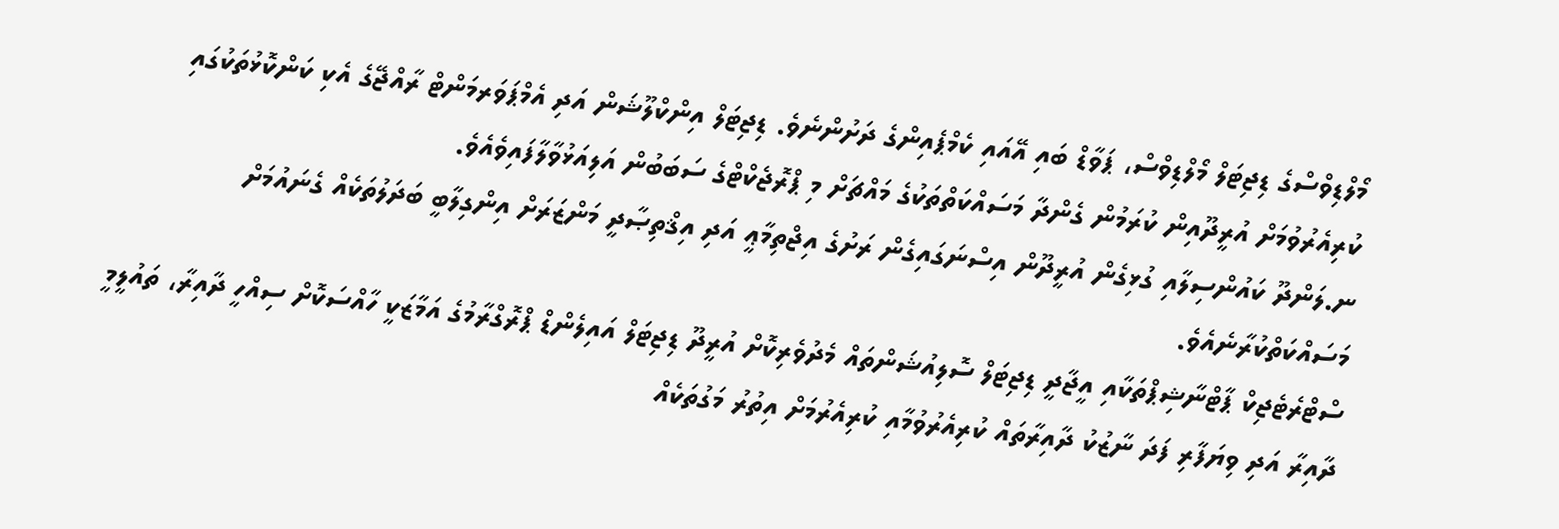މޯލްޑިވްސްގެ ޑިޖިޓަލް މޯލްޑިވްސް، ޕަވާޑް ބައި އޭއައި ކެމްޕެއިންގެ ދަށުންނެވެ. ޑިޖިޓަލް އިންކްލޫޝަން އަދި އެމްޕަވަރމަންޓް ރާއްޖޭގެ އެކި ކަންކޮޅުތަކުގައި ކުރިއެރުވުމަށް އުރީދޫއިން ކުރަމުން ގެންދާ މަސައްކަތްތަކުގެ މައްޗަށް މި ޕްރޮޖެކްޓްގެ ސަބަބުން އަލިއަޅުވާލާފައިވެއެވެ.
ނ.ލަންދޫ ކައުންސިލާއި ގުޅިގެން އުރީދޫން އިސްނަގައިގެން ރަށުގެ އިޖްތިމާޢީ އަދި އިޤްތިޞާދީ މަންޒަރަށް އިންގިލާބީ ބަދަލުތަކެއް ގެނައުމަށް މަސައްކަތްކުރާނެއެވެ.
ސްޓްރެޓެޖިކް ޕާޓްނާޝިޕްތަކާއި އީޖާދީ ޑިޖިޓަލް ސޮލިއުޝަންތައް މެދުވެރިކޮށް އުރީދޫ ޑިޖިޓަލް އައިލެންޑް ޕްރޮގްރާމުގެ އަމާޒަކީ ހާއްސަކޮށް ސިއްހީ ދާއިރާ، ތައުލީމީ ދާއިރާ އަދި ވިޔަފާރި ފަދަ ނާޒުކު ދާއިރާތައް ކުރިއެރުވުމާއި ކުރިއެރުމަށް އިތުރު މަގުތަކެއް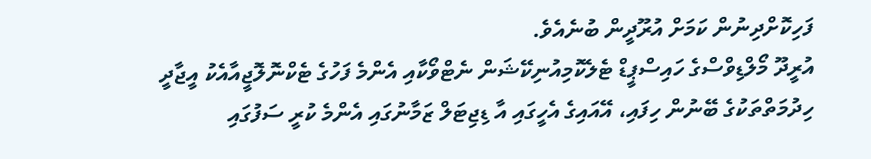ފަހިކޮށްދިނުން ކަމަށް އުރޫދީން ބުނެއެވެ.
އުރީދޫ މޯލްޑިވްސްގެ ހައިސްޕީޑް ޓެލެކޮމިއުނިކޭޝަން ނެޓްވޯކާއި އެންމެ ފަހުގެ ޓެކްނޮލޮޖީއާއެކު އީޖާދީ ހިދުމަތްތަކުގެ ބޭނުން ހިފައި، އޭއައިގެ އެހީގައި އާ ޑިޖިޓަލް ޒަމާނުގައި އެންމެ ކުރީ ސަފުގައި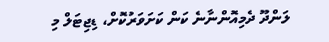ލަންދޫ ދެމިއޮންނާނެ ކަން ކަށަވަރުކޮށް، ޑިޖިޓަލް މި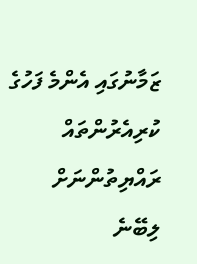ޒަމާނުގައި އެންމެ ފަހުގެ ކުރިއެރުންތައް ރައްޔިތުންނަށް ލިބޭނެ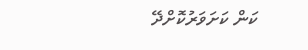ކަން ކަށަވަރުކޮށްދޭ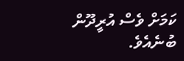ކަމަށް ވެސް އުރީދޫން ބުނެއެވެ.